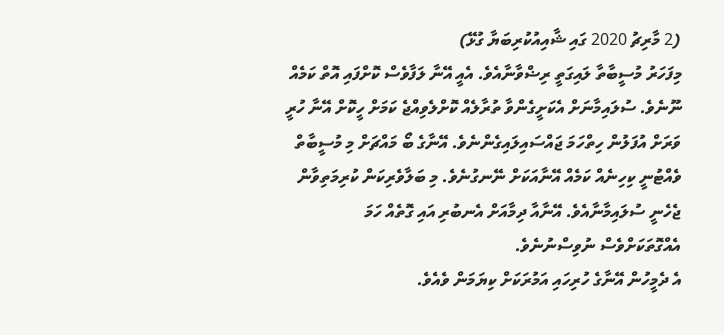(2 މާރިޗު 2020 ގައި ޝާއިއުކުރިބަޔާ ގުޅޭ)
މިފަހަރު މުސީބާތާ ލައިގަތީ ރިޟްވާނާއެވެ. އެއީ އޭނާ ލަފާވެސް ކޮށްފައި އޮތް ކަމެއް ނޫނެވެ. ސުލައިމާނަށް އެކަށީގެންވާ ތުރާލެއް ކޮށްލެވިއްޖެ ކަމަށް ހީކޮށް އޭނާ ހުރީ ވަރަށް އުފަލުން ހިތްހަމަ ޖައްސައިލައިގެންނެވެ. އޭނާގެ ބޯ މައްޗަށް މި މުސީބާތް ވެއްޓުނީ ކިހިނެއް ކަމެއް އޭނާއަކަށް ނޭނގުނެވެ. މި ބަލާވެރިކަން ކުރިމަތިވާން ޖެހެނީ ސުލައިމާނާއެވެ. އޭނާއާ ދިމާއަށް އެނބުރި އައި ގޮތެއް ހަމަ އެއްގޮތަކަށްވެސް ނުވިސްނުނެވެ.
އެ ދެމީހުން އޭނާގެ ހުރިހައި އަމުރަކަށް ކިޔަމަން ވެއެވެ.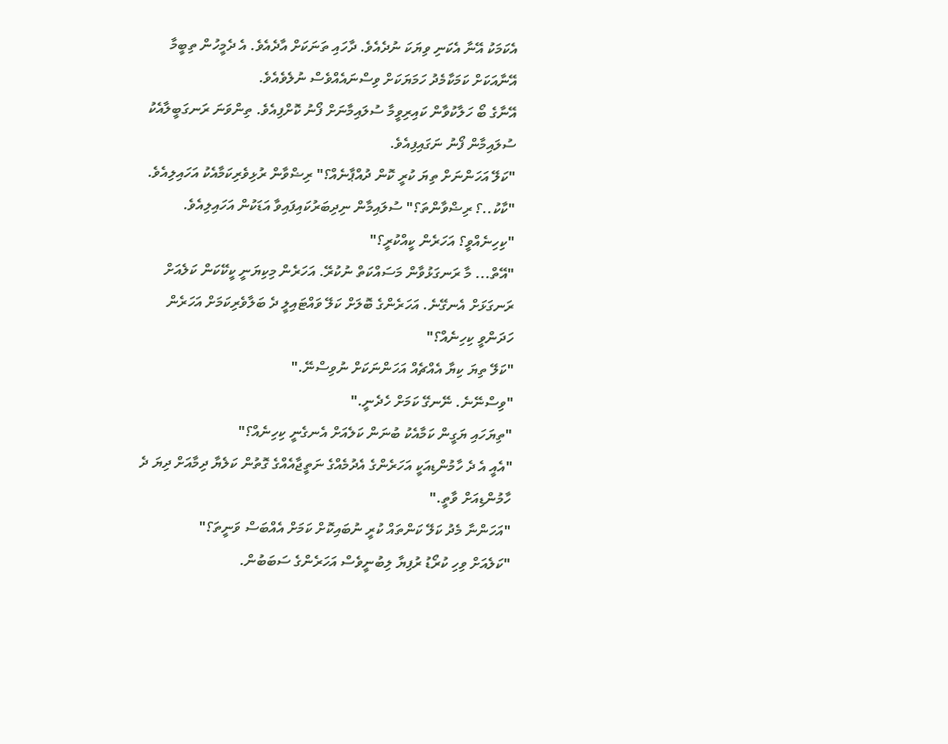އެކަމަކު އޭނާ އެކަނި ވިޔަކަ ނުދެއެވެ. ދާހައި ތަނަކަށް އާދެއެވެ. އެ ދެމީހުން ތިބީމާ އޭނާއަކަށް ކަމަކާމެދު ހަމަޔަކަށް ވިސްނައެއްވެސް ނުލެވެއެވެ.
އޭނާގެ ބޯ ހަލާކުވާން ކައިރިވީމާ ސުލައިމާނަށް ފޯނު ކޮށްފިއެވެ. ތިންވަނަ ރަނގަބީލާއެކު ސުލައިމާން ފޯނު ނަގައިފިއެވެ.
"ކަލޭ އަހަންނަށް ތިޔަ ކުރީ ކޮން ދުއްޕާނެއް؟" ރިޟްވާން ރުޅިވެރިކަމާއެކު އަހައިލިއެވެ.
"ކާކު..؟ ރިޟްވާންތަ؟" ސުލައިމާން ނިދިބަރުކައިފައިވާ އަޑަކުން އަހައިލިއެވެ. "ކިހިނެއްވީ؟ އަހަރެން ކީއްކުރީ؟"
"އޭތް... މާ ރަނގަޅުވާން މަސައްކަތް ނުކުރޭ. އަހަރެން މިކިޔަނީ ކީކޭކަން ކަލެއަށް ރަނގަޅަށް އެނގޭނެ. އަހަރެންގެ ބޮލަށް ކަލޭ ވައްޓައިލީ ދެ ބަލާވެރިކަމަށް އަހަރެން ހަދަންވީ ކިހިނެއް؟"
"ކަލޭ ތިޔަ ކިޔާ އެއްޗެއް އަހަންނަކަށް ނުވިސްނޭ."
"ވިސްނޭނެ. ނޭނގޭ ކަމަށް ހެދެނީ."
"ތިޔަހައި ޔަގީން ކަމާއެކު ބުނަން ކަލެއަށް އެނގެނީ ކިހިނެއް؟"
"އެއީ އެ ދެ ހާމުންޑިއަކީ އަހަރެންގެ އެދުމެއްގެ ނަތީޖާއެއްގެ ގޮތުން ކަލެޔާ ދިމާއަށް ދިޔަ ދެ ހާމުންޑިއަށް ވާތީ."
"އަހަންނާ މެދު ކަލޭ ކަންތައް ކުރީ ނުބައިކޮށް ކަމަށް އެއްބަސް ވަނީތަ؟"
"ކަލެއަށް ވިހި ކުރޯޑު ރުފިޔާ ލިބުނީވެސް އަހަރެންގެ ސަބަބުން.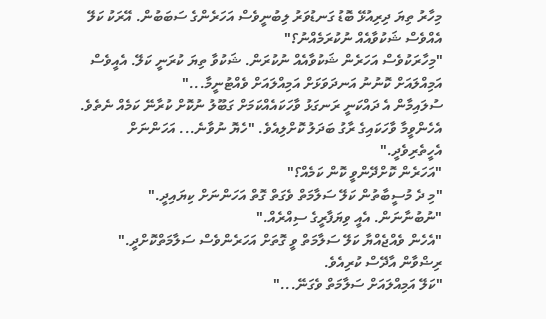މިހާރު ތިޔަ ދިރިއުޅޭ ބޮޑު ގަނޑުވަރު ލިބުނީވެސް އަހަރެންގެ ސަބަބުން. އޭރަކު ކަލޭ އެއްވެސް ޝަކުވާއެއް ނުކުރަމެއްނު؟"
"މިހާރަކުވެސް އަހަރެން ޝަކުވާއެއް ނުކުރަން. ޝަކުވާ ތިޔަ ކުރަނީ ކަލޭ. އެއީވެސް އަމިއްލައަށް ކޮނުނު އަނދަވަޅަށް އަމިއްލައަށް ވެއްޓުނީމާ..."
ސުލައިމާން އެ ދައްކަނީ ރަނގަޅު ވާހަކައެއްކަމަށް ގަބޫލު ނުކޮށް ކުރާނޭ ކަމެއް ނެތެވެ. އެހެންވީމާ ވާހަކައިގެ ރާގު ބަދަލު ކޮށްލިއެވެ. "ހެޔޮ ނުވާނެ... އަހަންނަށް އެހީތެރިވެދީ."
"އަހަރެން ކޮށްދޭންވީ ކޮން ކަމެއް؟"
"މި ދެ މުސީބާތުން ކަލޭ ސަލާމަތް ވެގަތް ގޮތް އަހަންނަށް ކިޔައިދީ."
"ނުބުނާނަން. އެއީ ވިޔަފާރީގެ ސިއްރެއް."
"އެހެން ވެއްޖެއްޔާ ކަލޭ ސަލާމަތް ވީ ގޮތަށް އަހަރެންވެސް ސަލާމަތްކޮށްދީ." ރިޟްވާން އާދޭސް ކުރިއެވެ.
"ކަލޭ އަމިއްލައަށް ސަލާމަތް ވެގަނޭ..."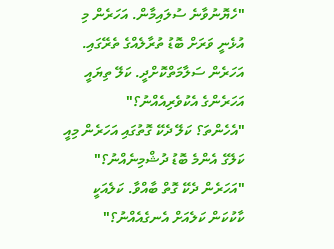"ހެޔޮނުވާނެ ސުލައިމާން. އަހަރެން މި އުޅެނީ ވަރަށް ބޮޑު ތުރާލެއްގެ ތެރޭގައި. އަހަރެން ސަލާމަތްކޮށްދީ. ކަލޭ ތިޔައީ އަހަރެންގެ އެކުވެރިއެއްނު؟"
"އެހެންތަ؟ ކަލޭ ދެކޭ ގޮތުގައި އަހަރެން މިއީ ކަލޭގެ އެންމެ ބޮޑު ދުޝްމިނެއްނު؟"
"އަހަރެން ދެކޭ ގޮތް ބާއްވާ. ކަލެއަކީ ކާކުކަން ކަލެއަށް އެނގެއެއްނު؟"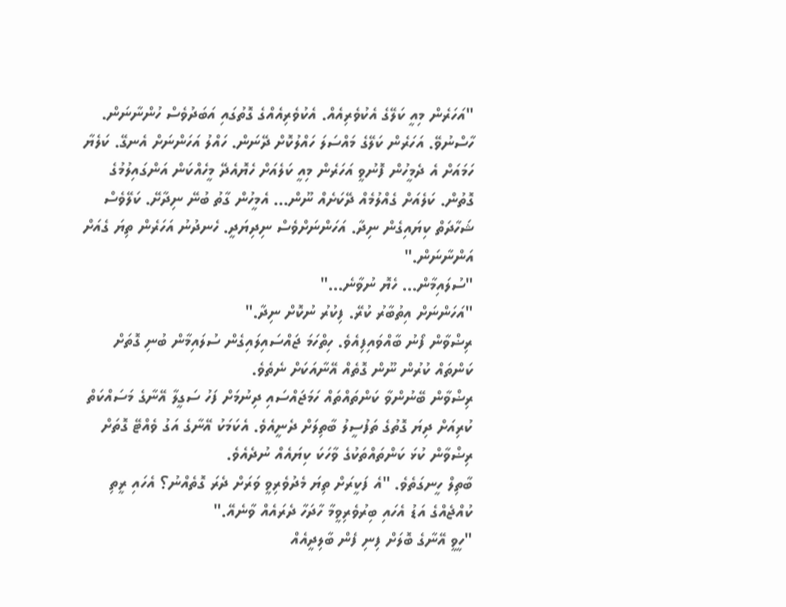"އަހަރެން މިއީ ކަލޭގެ އެކުވެރިއެއް. އެކުވެރިއެއްގެ ގޮތުގައި އަބަދުވެސް ހުންނާނަން. ހާސްނުވޭ. އަހަރެން ކަލޭގެ މައްސަލަ ހައްލުކޮށް ދޭނަން. ހައްލު އަހަންނަށް އެނގޭ. ކަލެޔާ ހަމައަށް އެ ދެމީހުން ފޮނުވީ އަހަރެން މިއީ ކަލެއަށް ހެޔޮއެދޭ މީހެއްކަން އަންގައިލުމުގެ ގޮތުން. ކަލެއަށް ގެއްލުމެއް ދޭކަށެއް ނޫން... އެމީހުން ގާތު ބުނޭ ނިދާށޭ. ކަލޭވެސް ޝަހާދަތް ކިޔައިގެން ނިދާ. އަހަންނަށްވެސް ނިދިޔަދީ. ހެނދުނު އަހަރެން ތިޔަ ގެއަށް އަންނާނަން."
"ސުލައިމާން... ހެޔޮ ނުވާނެ..."
"އަހަންނަށް އިތުބާރު ކުރޭ. ފިކުރު ނުކޮށް ނިދާ."
ރިޟްވާން ފޯނު ބާއްވައިފިއެވެ. ހިތްހަމަ ޖައްސައިލައިގެން ސުލައިމާން ބުނި ގޮތަށް ކަންތައް ކުރުން ނޫން ގޮތެއް އޭނާއަކަށް ނެތެވެ.
ރިޟްވާން ބޭނުންވާ ކަންތައްތައް ހަމަޖައްސައި ދިނުމަށް ފަހު ސަގީލާ އޭނާގެ މަސައްކަތް ކުރިއަށް ދިޔަ ގޮތުގެ ތަފުސީލު ބާތިލަށް ދެނީއެވެ. އެކަމަކު އޭނާގެ އަގު ވެއްޓޭ ގޮތަށް ރިޟްވާން ކުޅަ ކަންތައްތަކުގެ ވާހަކަ ކިޔައެއް ނުދެއެވެ.
ބާތިލް ހީނގަތެވެ. "އެ ފަކީރަށް ތިޔަ މެދުވެރިވީ ވަރަށް ދެރަ ގޮތެއްނު؟ އެހައި ރީތި ކުއްޖެއްގެ އަޑު އެހައި ބިރުވެރިވީމާ ހާދަހާ ދެރައެއް ވާނެއޭ."
"ހީވީ އޭނާގެ ބޮލަށް ފިނި ފެން ބާލިދީއެއް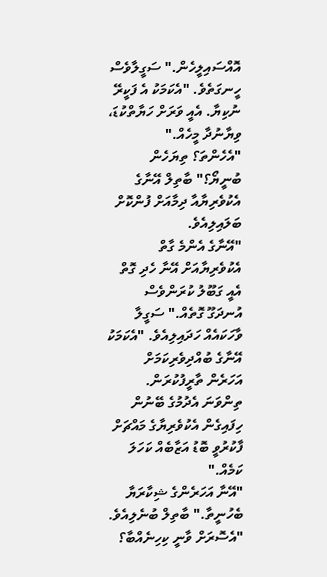އޮއްސައިލީހެން." ސަގީލާވެސް ހީނގަތެވެ. "އެކަމަކު އެ ފަކީރޭ ނުކިޔާ. އެއީ ވަރަށް ހަޔާތްކުޑަ، ވިޔާނުދާ މީހެއް."
"އެހެންތަ؟ ތިޔަހެން ބުނީޔޯ؟" ބާތިލް އޭނާގެ އެކުވެރިޔާއާ ދިމާއަށް ފުންކޮށް ބަލައިލިއެވެ.
"އޭނާގެ އެންމެ ގާތް އެކުވެރިޔާއަށް އޭނާ ހެދި ގޮތް އެއީ ގަބޫލު ކުރަންވެސް އުނދަގޫ ގޮތެއް." ސަގީލާ ވާހަކައެއް ހަދައިލިއެވެ. "އެކަމަކު އޭނާގެ ބުއްދިވެރިކަމަށް އަހަރެން ތާރީފުކުރަން. ތިންވަނަ އެދުމުގެ ބޭނުން ހިފައިގެން އެކުވެރިޔާގެ މައްޗަށް ފާކުރުވީ ބޮޑު އަޒާބެއް ކަހަލަ ކަމެއް."
"އޭނާ އަހަރެންގެ ޝިކާރަޔާ ބެހުނީތާ." ބާތިލް ބުނެލިއެވެ. "އެސޮރަށް ވާނީ ކިހިނެއްބާ؟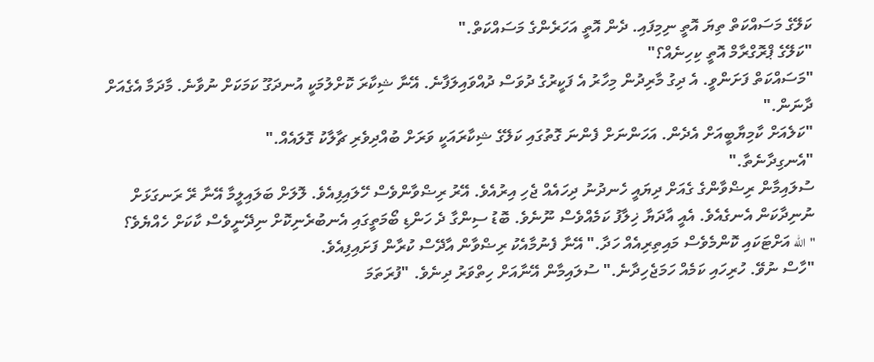ކަލޭގެ މަސައްކަތް ތިޔަ އޮތީ ނިމިފައި. ދެން އޮތީ އަހަރެންގެ މަސައްކަތް."
"ކަލޭގެ ޕްރޮގްރާމް އޮތީ ކިހިނެއް؟"
"މަސައްކަތް ފަށަންވީ. އެ ދިގު މާރިދުން މިހާރު އެ ފަކީރުގެ ދުވަސް ދުއްވައިލަފާނެ. އޭނާ ޝިކާރަ ކޮށްލުމަކީ އުނދަގޫ ކަމަކަށް ނުވާނެ. މާދަމާ އެގެއަށް ދާނަން."
"ކަލެއަށް ކާމިޔާބީއަށް އެދެން. އަހަންނަށް ފެންނަ ގޮތުގައި ކަލޭގެ ޝިކާރައަކީ ވަރަށް ބުއްދިވެރި ޗާލާކު ގޮލައެއް."
"އެނގިދާނެތާ."
ސުލައިމާން ރިޟްވާންގެ ގެއަށް ދިޔައީ ހެނދުނު ދިހައެއް ޖެހި އިރުއެވެ. އޭރު ރިޟްވާންވެސް ހޭލައިފިއެވެ. ލޮލަށް ބަލައިލީމާ އޭނާ ރޭ ރަނގަޅަށް ނުނިދާކަން އެނގެއެވެ. އެއީ އާދަޔާ ޚިލާފު ކަމެއްވެސް ނޫނެވެ. ބޮޑު ސިންގާ ދެ ހަންޑި ބޯމަތީގައި އެނބުރެނިކޮށް ނިދޭނީވެސް ކާކަށް ހެއްޔެވެ؟
"الله އަށްޓަކައި ކޮންމެވެސް މައިތިރިއެއް ހަދާ." އޭނާ ފެނުމާއެކު ރިޟްވާން އާދޭސް ކުރާން ފަށައިފިއެވެ.
"ހާސް ނުވޭ. ހުރިހައި ކަމެއް ހަމަޖެހިދާނެ." ސުލައިމާން އޭނާއަށް ހިތްވަރު ދިނެވެ. "ފުރަތަމަ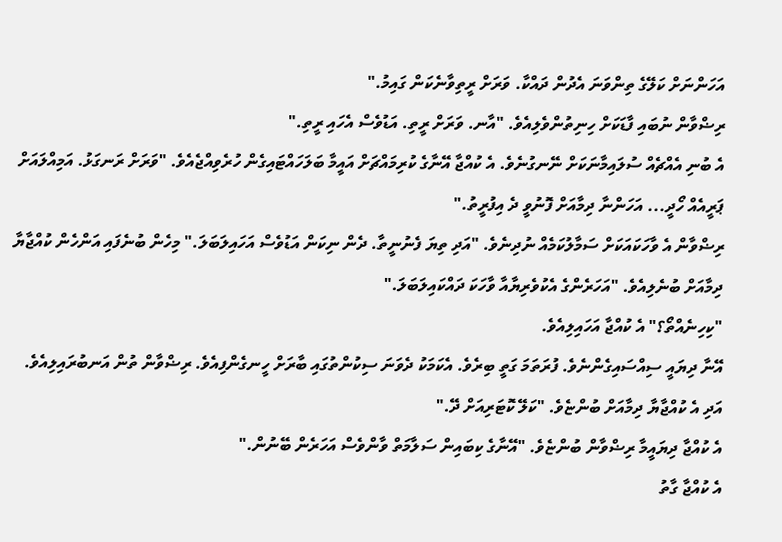އަހަންނަށް ކަލޭގެ ތިންވަނަ އެދުން ދައްކާ. ވަރަށް ރީތިވާނެކަން ގައިމު."
ރިޟްވާން ނުބައި ފާޑަކަށް ހިނިތުންވެލިއެވެ. "އާނ. ވަރަށް ރީތި. އަޑުވެސް އެހައި ރީތި."
އެ ބުނި އެއްޗެއް ސުލައިމާނަކަށް ނޭނގުނެވެ. އެ ކުއްޖާ އޭނާގެ ކުރިމައްޗަށް އައީމާ ބަލަހައްޓައިގެން ހުރެވިއްޖެއެވެ. "ވަރަށް ރަނގަޅު. އަމިއްލައަށް ޕަރީއެއް ހޯދީ... އަހަންނާ ދިމާއަށް ފޮނުވީ ދެ އިފުރީތު."
ރިޟްވާން އެ ވާހަކައަކަށް ސަމާލުކަމެއް ނުދިނެވެ. "އަދި ތިޔަ ފެނުނީތާ. ދެން ނިކަން އަޑުވެސް އަހައިލަބަލަ." މިހެން ބުނެފައި އަންހެން ކުއްޖާޔާ ދިމާއަށް ބުނެލިއެވެ. "އަހަރެންގެ އެކުވެރިޔާއާ ވާހަކަ ދައްކައިލަބަލަ."
"ކިހިނެއްތޯ؟" އެ ކުއްޖާ އަހައިލިއެވެ.
އޭނާ ދިޔައީ ސިއްސައިގެންނެވެ. ފުރަތަމަ ގަތީ ބިރެވެ. އެކަމަކު ދެވަނަ ސިކުންތުގައި ބާރަށް ހީނގެންފިއެވެ. ރިޟްވާން ތުން އަނބުރައިލިއެވެ. އަދި އެ ކުއްޖާޔާ ދިމާއަށް ބުންޏެވެ. "ކަލޭ ކޮޓަރިއަށް ދޭ."
އެ ކުއްޖާ ދިޔައީމާ ރިޟްވާން ބުންޏެވެ. "އޭނާގެ ކިބައިން ސަލާމަތް ވާންވެސް އަހަރެން ބޭނުން."
އެ ކުއްޖާ ގާތު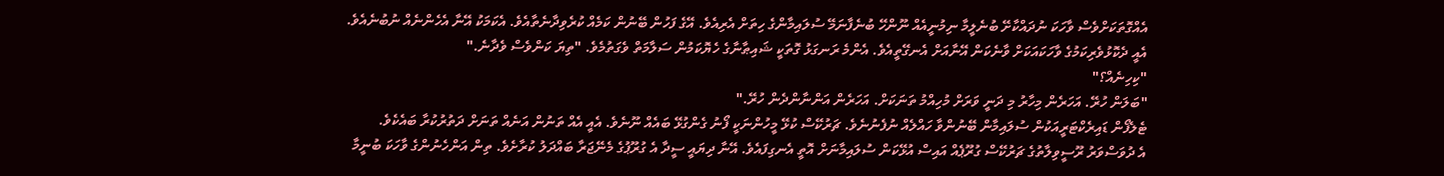އެއްގޮތަކަށްވެސް ވާހަކަ ނުދައްކާށޭ ބުނެލީމާ ނިމުނީއެއް ނޫންހޭ ބުނެފާނަމޭ ސުލައިމާންގެ ހިތަށް އެރިއެވެ. އޭގެ ފަހުން ބޭނުން ކަމެއް ކުރެވިދާނެތާއެވެ. އެކަމަކު އޭނާ އެހެންނެއް ނުބުނެއެވެ. އެއީ ދެކޮޅުވެރިކަމުގެ ވާހަކައަކަށް ވާނެކަން އޭނާއަށް އެނގޭތީއެވެ. އެންމެ ރަނގަޅު ގޮތަކީ ޝައިޠާނާގެ ހެޔޮކަމުން ސަލާމަތް ވެގަތުމެވެ. "ތިޔަ ކަންވެސް ވެދާނެ."
"ކިހިނެއް؟"
"ބަލަން ހުރޭ. އަހަރެން މިހާރު މި ދަނީ ވަރަށް މުހިއްމު ތަނަކަށް. އަހަރެން އަންނާންދެން ހުރޭ."
ޓެލެފޯން ޑައިރެކްޓަރީއަކުން ސުލައިމާން ބޭނުންވާ ހައްލެއް ނުފެނުނެވެ. ޗަރުކޭސް ކުޅޭ މީހުންނަކީ ފޯނު ގެންގުޅޭ ބައެއް ނޫނެވެ. އެއީ އެއް ތަނުން އަނެއް ތަނަށް ދަތުރުކުރާ ބައެކެވެ.
އެ ދުވަސްވަރު ރޫސީވިލާތުގެ ޗަރުކޭސް ގުރޫޕެއް އައިސް އުޅޭކަން ސުލައިމާނަށް އޮތީ އެނގިފައެވެ. އޭނާ ދިޔައީ ސީދާ އެ ގުރޫޕުގެ މެނޭޖަރާ ބައްދަލު ކުރާށެވެ. ތިން އަންހެނުންގެ ވާހަކަ ބުނީމާ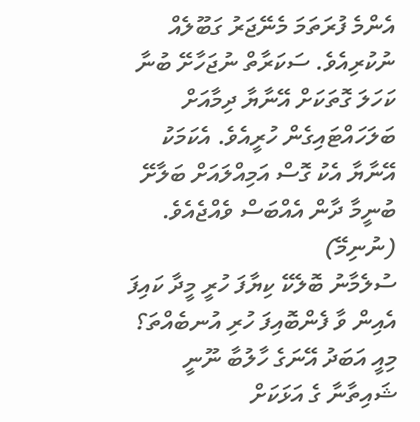އެންމެ ފުރަތަމަ މެނޭޖަރު ގަބޫލެއް ނުކުރިއެވެ. ސަކަރާތް ނުޖަހާށޭ ބުނާ ކަހަލަ ގޮތަކަށް އޭނާޔާ ދިމާއަށް ބަލަހައްޓައިގެން ހުރީއެވެ. އެކަމަކު އޭނާޔާ އެކު ގޮސް އަމިއްލައަށް ބަލާށޭ ބުނީމާ ދާން އެއްބަސް ވެއްޖެއެވެ.
(ނުނިމޭ)
ސުލެމާނު ބޮލެކޭ ކިޔާފަ ހުރީ މީދާ ކައިފަ އެއިން ވާ ފެންބޮއިފަ ހުރި އުނބެއްތަ؟ މިއީ އަބަދު އޭނަގެ ހާލުބާ ނޫނީ ޝައިތާނާ ގެ އަޅަކަށް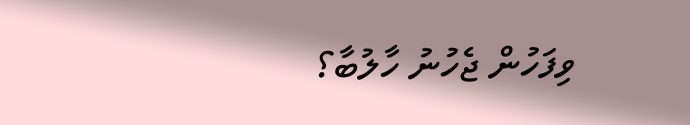ވިފަހުން ޖެހުނު ހާލުބާ؟